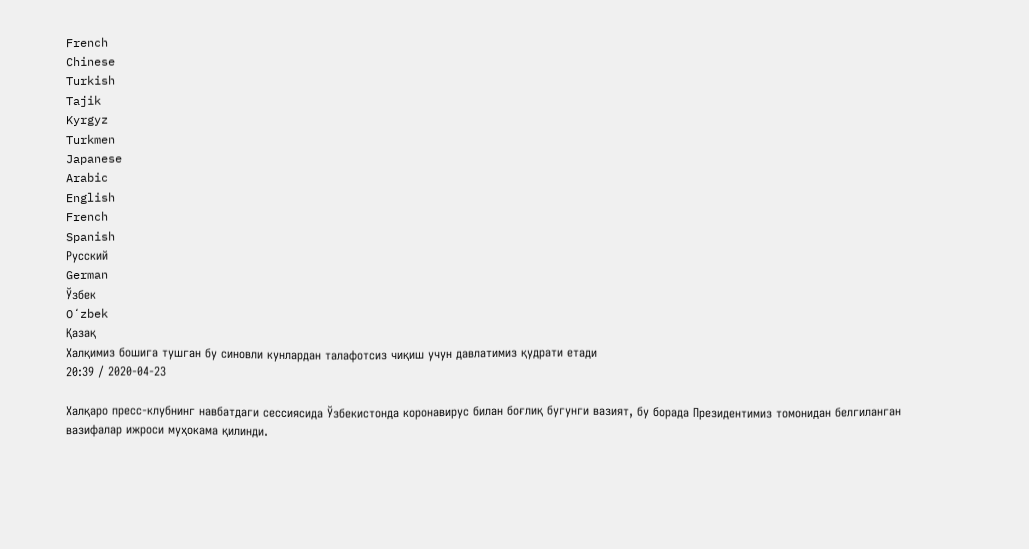French
Chinese
Turkish
Tajik
Kyrgyz
Turkmen
Japanese
Arabic
English
French
Spanish
Русский
German
Ўзбек
Oʻzbek
Қазақ
Халқимиз бошига тушган бу синовли кунлардан талафотсиз чиқиш учун давлатимиз қудрати етади
20:39 / 2020-04-23

Халқаро пресс-клубнинг навбатдаги сессиясида Ўзбекистонда коронавирус билан боғлиқ бугунги вазият, бу борада Президентимиз томонидан белгиланган вазифалар ижроси муҳокама қилинди.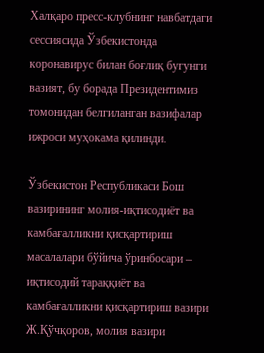Халқаро пресс-клубнинг навбатдаги сессиясида Ўзбекистонда коронавирус билан боғлиқ бугунги вазият, бу борада Президентимиз томонидан белгиланган вазифалар ижроси муҳокама қилинди.

Ўзбекистон Республикаси Бош вазирининг молия-иқтисодиёт ва камбағалликни қисқартириш масалалари бўйича ўринбосари – иқтисодий тараққиёт ва камбағалликни қисқартириш вазири Ж.Қўчқоров, молия вазири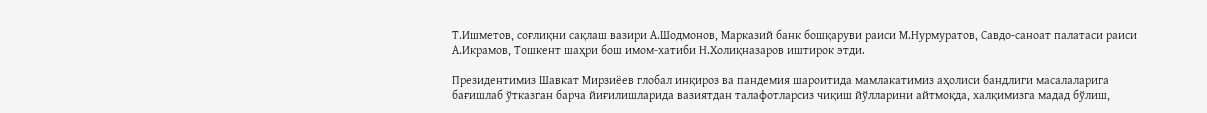Т.Ишметов, соғлиқни сақлаш вазири А.Шодмонов, Марказий банк бошқаруви раиси М.Нурмуратов, Савдо-саноат палатаси раиси А.Икрамов, Тошкент шаҳри бош имом-хатиби Н.Холиқназаров иштирок этди.

Президентимиз Шавкат Мирзиёев глобал инқироз ва пандемия шароитида мамлакатимиз аҳолиси бандлиги масалаларига бағишлаб ўтказган барча йиғилишларида вазиятдан талафотларсиз чиқиш йўлларини айтмоқда, халқимизга мадад бўлиш,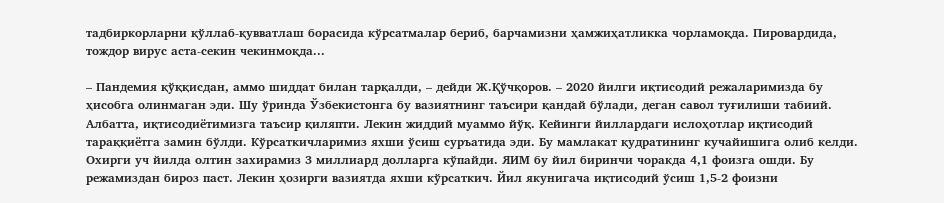тадбиркорларни қўллаб-қувватлаш борасида кўрсатмалар бериб, барчамизни ҳамжиҳатликка чорламоқда. Пировардида, тождор вирус аста-секин чекинмоқда...

– Пандемия қўққисдан, аммо шиддат билан тарқалди, – дейди Ж.Қўчқоров. – 2020 йилги иқтисодий режаларимизда бу ҳисобга олинмаган эди. Шу ўринда Ўзбекистонга бу вазиятнинг таъсири қандай бўлади, деган савол туғилиши табиий. Албатта, иқтисодиётимизга таъсир қиляпти. Лекин жиддий муаммо йўқ. Кейинги йиллардаги ислоҳотлар иқтисодий тараққиётга замин бўлди. Кўрсаткичларимиз яхши ўсиш суръатида эди. Бу мамлакат қудратининг кучайишига олиб келди. Охирги уч йилда олтин захирамиз 3 миллиард долларга кўпайди. ЯИМ бу йил биринчи чоракда 4,1 фоизга ошди. Бу режамиздан бироз паст. Лекин ҳозирги вазиятда яхши кўрсаткич. Йил якунигача иқтисодий ўсиш 1,5-2 фоизни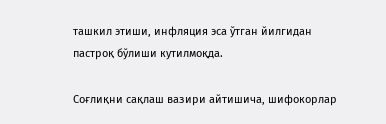ташкил этиши, инфляция эса ўтган йилгидан пастроқ бўлиши кутилмоқда.

Соғлиқни сақлаш вазири айтишича, шифокорлар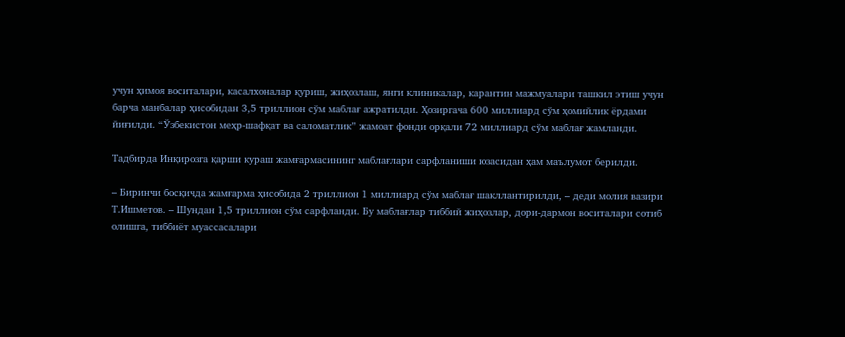учун ҳимоя воситалари, касалхоналар қуриш, жиҳозлаш, янги клиникалар, карантин мажмуалари ташкил этиш учун барча манбалар ҳисобидан 3,5 триллион сўм маблағ ажратилди. Ҳозиргача 600 миллиард сўм ҳомийлик ёрдами йиғилди. “Ўзбекистон меҳр-шафқат ва саломатлик” жамоат фонди орқали 72 миллиард сўм маблағ жамланди.

Тадбирда Инқирозга қарши кураш жамғармасининг маблағлари сарфланиши юзасидан ҳам маълумот берилди.

– Биринчи босқичда жамғарма ҳисобида 2 триллион 1 миллиард сўм маблағ шакллантирилди, – деди молия вазири Т.Ишметов. – Шундан 1,5 триллион сўм сарфланди. Бу маблағлар тиббий жиҳозлар, дори-дармон воситалари сотиб олишга, тиббиёт муассасалари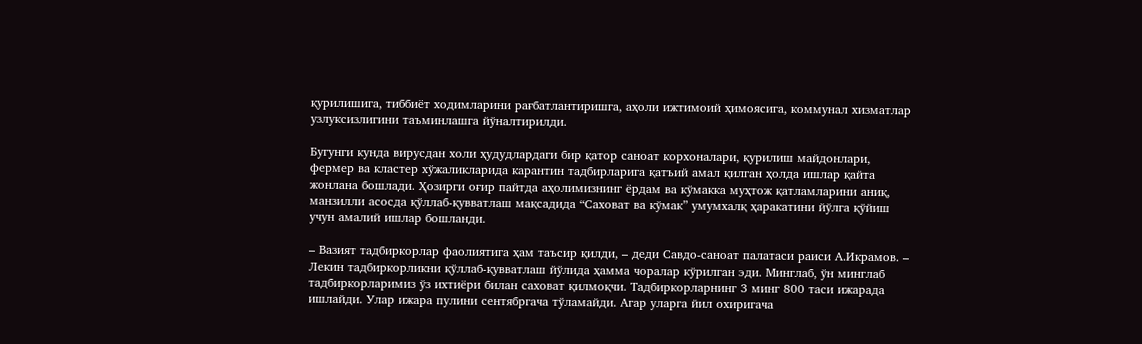қурилишига, тиббиёт ходимларини рағбатлантиришга, аҳоли ижтимоий ҳимоясига, коммунал хизматлар узлуксизлигини таъминлашга йўналтирилди.

Бугунги кунда вирусдан холи ҳудудлардаги бир қатор саноат корхоналари, қурилиш майдонлари, фермер ва кластер хўжаликларида карантин тадбирларига қатъий амал қилган ҳолда ишлар қайта жонлана бошлади. Ҳозирги оғир пайтда аҳолимизнинг ёрдам ва кўмакка муҳтож қатламларини аниқ, манзилли асосда қўллаб-қувватлаш мақсадида “Саховат ва кўмак” умумхалқ ҳаракатини йўлга қўйиш учун амалий ишлар бошланди.

– Вазият тадбиркорлар фаолиятига ҳам таъсир қилди, – деди Савдо-саноат палатаси раиси А.Икрамов. – Лекин тадбиркорликни қўллаб-қувватлаш йўлида ҳамма чоралар кўрилган эди. Минглаб, ўн минглаб тадбиркорларимиз ўз ихтиёри билан саховат қилмоқчи. Тадбиркорларнинг 3 минг 800 таси ижарада ишлайди. Улар ижара пулини сентябргача тўламайди. Агар уларга йил охиригача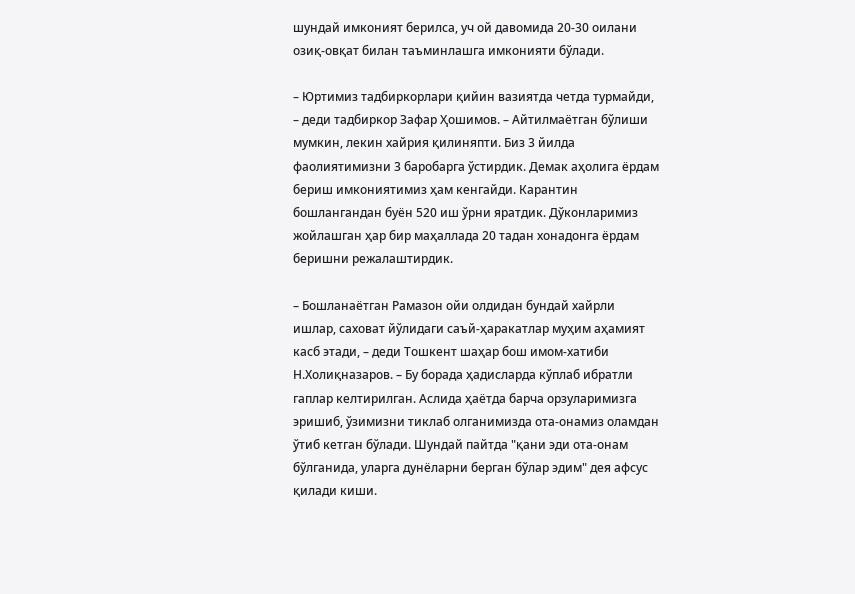шундай имконият берилса, уч ой давомида 20-30 оилани озиқ-овқат билан таъминлашга имконияти бўлади.

– Юртимиз тадбиркорлари қийин вазиятда четда турмайди, – деди тадбиркор Зафар Ҳошимов. – Айтилмаётган бўлиши мумкин, лекин хайрия қилиняпти. Биз 3 йилда фаолиятимизни 3 баробарга ўстирдик. Демак аҳолига ёрдам бериш имкониятимиз ҳам кенгайди. Карантин бошлангандан буён 520 иш ўрни яратдик. Дўконларимиз жойлашган ҳар бир маҳаллада 20 тадан хонадонга ёрдам беришни режалаштирдик.

– Бошланаётган Рамазон ойи олдидан бундай хайрли ишлар, саховат йўлидаги саъй-ҳаракатлар муҳим аҳамият касб этади, – деди Тошкент шаҳар бош имом-хатиби Н.Холиқназаров. – Бу борада ҳадисларда кўплаб ибратли гаплар келтирилган. Аслида ҳаётда барча орзуларимизга эришиб, ўзимизни тиклаб олганимизда ота-онамиз оламдан ўтиб кетган бўлади. Шундай пайтда "қани эди ота-онам бўлганида, уларга дунёларни берган бўлар эдим" дея афсус қилади киши.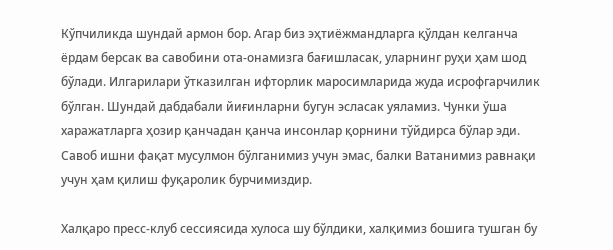Кўпчиликда шундай армон бор. Агар биз эҳтиёжмандларга қўлдан келганча ёрдам берсак ва савобини ота-онамизга бағишласак, уларнинг руҳи ҳам шод бўлади. Илгарилари ўтказилган ифторлик маросимларида жуда исрофгарчилик бўлган. Шундай дабдабали йиғинларни бугун эсласак уяламиз. Чунки ўша харажатларга ҳозир қанчадан қанча инсонлар қорнини тўйдирса бўлар эди. Савоб ишни фақат мусулмон бўлганимиз учун эмас, балки Ватанимиз равнақи учун ҳам қилиш фуқаролик бурчимиздир.

Халқаро пресс-клуб сессиясида хулоса шу бўлдики, халқимиз бошига тушган бу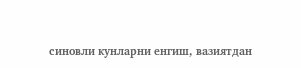синовли кунларни енгиш, вазиятдан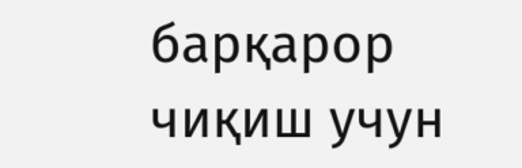барқарор чиқиш учун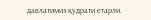давлатимиз қудрати етарли.